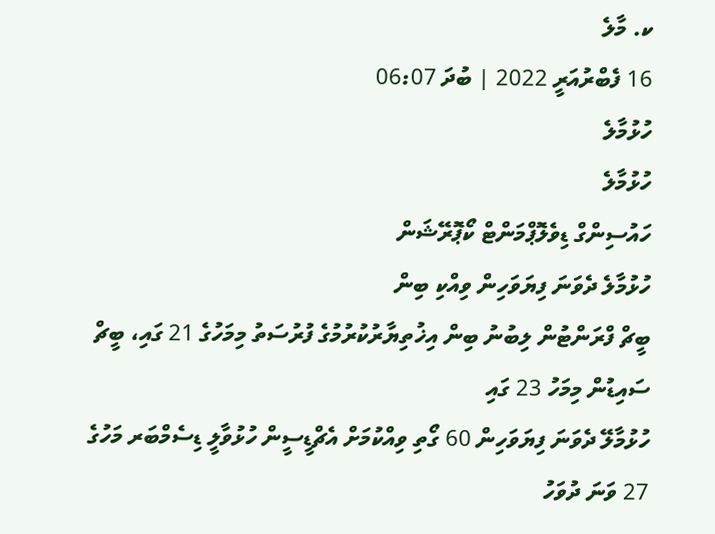ކ. މާލެ
16 ފެބްރުއަރީ 2022 | ބުދަ 06:07
ހުޅުމާލެ
ހުޅުމާލެ
ހައުސިންގް ޑިވެލޮޕްމަންޓް ކޯޕޮރޭޝަން
ހުޅުމާލެ ދެވަނަ ފިޔަވަހިން ވިއްކި ބިން
ބީޗް ފްރަންޓުން ލިބުނު ބިން އިޚުތިޔާރުކުރުމުގެ ފުރުސަތު މިމަހުގެ 21 ގައި، ބީޗް ސައިޑުން މިމަހު 23 ގައި
ހުޅުމާލޭ ދެވަނަ ފިޔަވަހިން 60 ގޯތި ވިއްކުމަށް އެޗްޑީސީން ހުޅުވާލީ ޑިސެމްބަރ މަހުގެ 27 ވަނަ ދުވަހު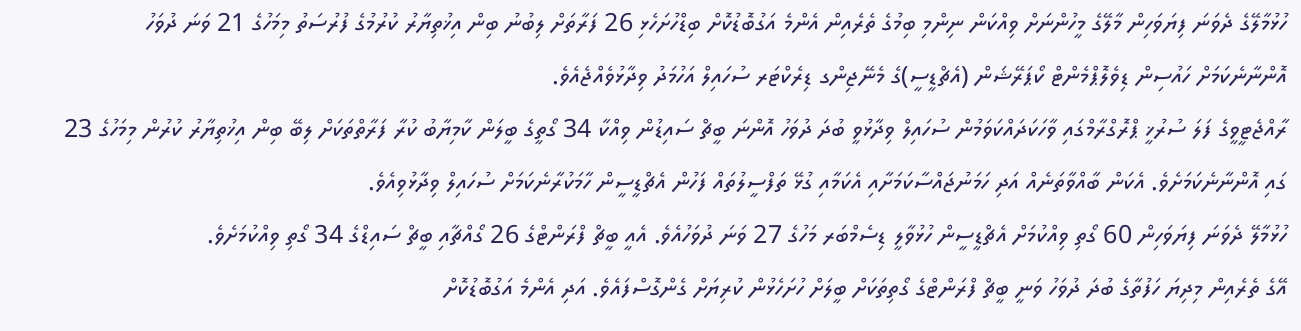ހުޅުމާލޭގެ ދެވަނަ ފިޔަވަހިން މާލޭގެ މީހުންނަށް ވިއްކަން ނިންމި ބިމުގެ ތެރެއިން އެންމެ އަގުބޮޑުކޮށް ބިޑްހުށަހެޅި 26 ފަރާތަށް ލިބުނު ބިން އިޚުތިޔާރު ކުރުމުގެ ފުރުސަތު މިމަހުގެ 21 ވަނަ ދުވަހު އޮންނާނެކަމަށް ހައުސިން ޑިވެލޮޕްމެންޓް ކޯޕަރޭޝަން (އެޗްޑީސީ)ގެ މެނޭޖިންގ ޑިރެކްޓަރ ސުހައިލް އަހުމަދު ވިދާޅުވެއްޖެއެވެ.
ރާއްޖެޓީވީގެ ފަލަ ސުރުޚީ ޕްރޮގްރާމްގައި ވާހަކަދައްކަވަމުން ސުހައިލް ވިދާޅުވީ ބުދަ ދުވަހު އޮންނަ ބީޗް ސައިޑުން ވިއްކާ 34 ގޯތީގެ ބީލަން ކާމިޔާބު ކުރާ ފަރާތްތަކަށް ލިބޭ ބިން އިޚުތިޔާރު ކުރުން މިމަހުގެ 23 ގައި އޮންނާނެކަމަށެވެ. އެކަން ބާއްވާތަނެއް އަދި ހަމަނުޖައްސާކަމަށާއި އެކަމާއި ގުޅޭ ތަފްސީލުތައް ފަހުން އެޗްޑީސީން ހާމަކުރާނެކަމަށް ސުހައިލް ވިދާޅުވިއެވެ.
ހުޅުމާލޭ ދެވަނަ ފިޔަވަހިން 60 ގޯތި ވިއްކުމަށް އެޗްޑީސީން ހުޅުވާލީ ޑިސެމްބަރ މަހުގެ 27 ވަނަ ދުވަހުއެވެ. އެއީ ބީޗް ފްރަންޓްގެ 26 ގޯއްޗާއި ބީޗް ސައިޑްގެ 34 ގޯތި ވިއްކުމަށެވެ.
އޭގެ ތެރެއިން މިދިޔަ ހަފުތާގެ ބުދަ ދުވަހު ވަނީ ބީޗް ފްރަންޓްގެ ގޯތިތަކަށް ބީލަށް ހުށަހެޅުން ކުރިޔަށް ގެންގޮސްފައެވެ. އަދި އެންމެ އަގުބޮޑުކޮށް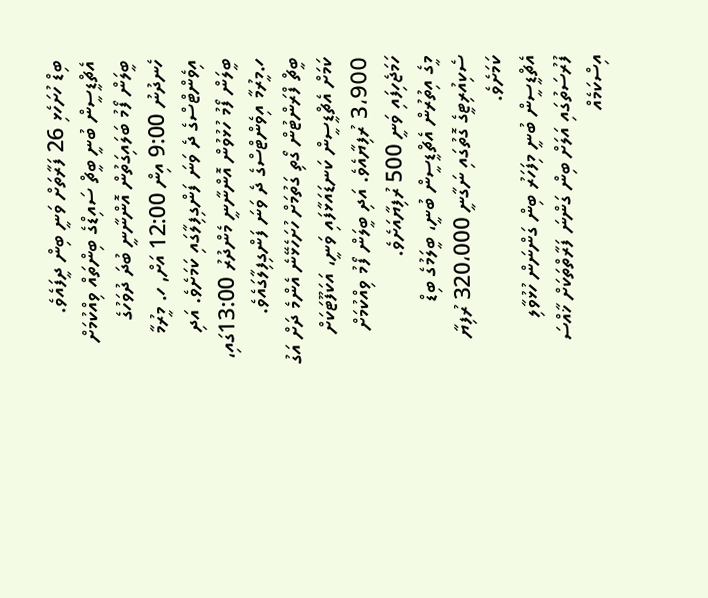ބިޑް ހުށަހެޅި 26 ފަރާތަށް ވަނީ ބިން ދީފައެވެ.
އެޗްޑީސީން ބުނީ ބީޗް ސައިޑްގެ ބިންތައް ވިއްކުމަށް ބީލަން ފޯމު ބަލައިގަތުން އޮންނާނީ ބުދަ ދުވަހުގެ ހެނދުނު 9:00 އިން 12:00 އަށް, ހ. މީރުމާ އިވެންޓްސްގެ ދެ ވަނަ ފަންގިފިލާގައި ކަމަށެވެ. އަދި ބީލަން ފޯމު ހުޅުވުން އޮންނާނީ މެންދުރު 13:00ގައި، ހ.މީރުމާ އިވެންޓްސްގެ ދެ ވަނަ ފަންގިފިލާގައެވެ.
ބީޗް ފްރަންޓުން ގޯތި ގަތުމަށް ހުށަހެޅޭނެ އެންމެ ދަށް އަގު ކަމަށް އެޗްޑީސީން ކަނޑައަޅާފައި ވަނީ، އަކަފޫޓަކަށް 3،900 ރުފިޔާއެވެ. އަދި ބީލަން ފޯމު ވިއްކުމަށް ހަމަޖެހިފައި ވަނީ 500 ރުފިޔާއަށެވެ.
މީގެ އިތުރުން އެޗްޑީސީން ބުނީ، ބީލަމުގެ ބިޑް ސެކިއުރިޓީގެ ގޮތުގައި ނަގާނީ 320،000 ރުފިޔާ ކަމަށެވެ.
އެޗްޑީސީން ބުނީ މިފަހަރު ބިން ގަންނަން ހުޅުވާލި ފުރުސަތުގައި އަލަށް ބިން ގަންނަ ފަރާތްތަކަށް ޚާއްސަ އިސްކަމެއް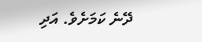ދޭނެ ކަމަށެވެ. އަދި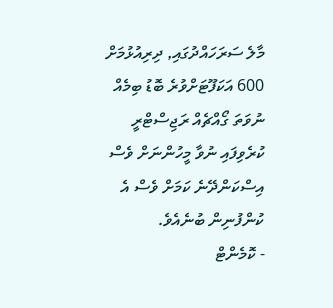މާލެ ސަރަހައްދުގައި, ދިރިއުޅުމަށް 600 އަކަފޫޓަށްވުރެ ބޮޑު ބިމެއް ނުވަތަ ގޯއްޗެއް ރަޖިސްޓްރީ ކުރެވިފައި ނުވާ މީހުންނަށް ވެސް އިސްކަންދޭނެ ކަމަށް ވެސް އެ ކުންފުނިން ބުނެއެވެ.
- ކޮމެންޓް